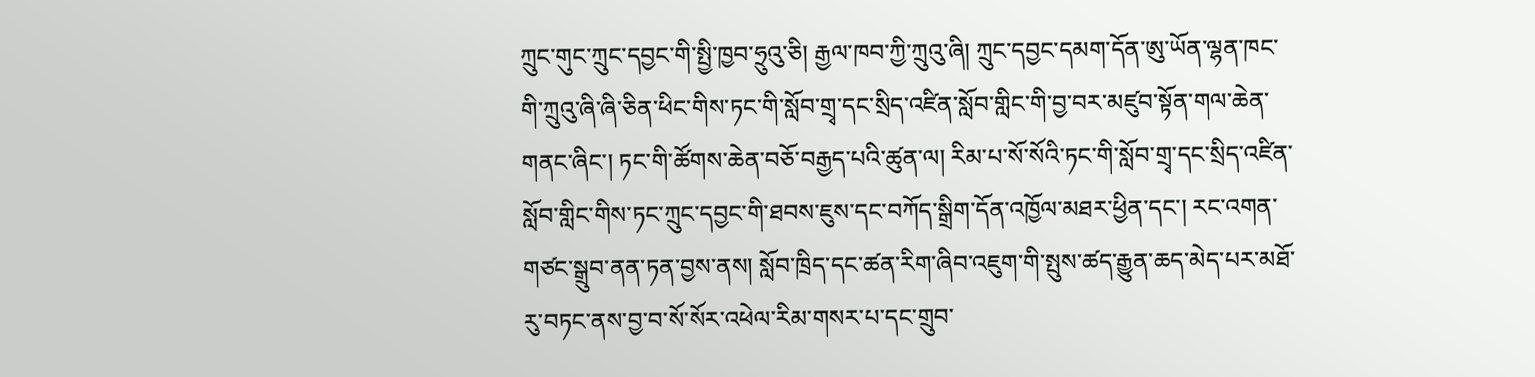ཀྲུང་གུང་ཀྲུང་དབྱང་གི་སྤྱི་ཁྱབ་ཧྲུའུ་ཅི། རྒྱལ་ཁབ་ཀྱི་ཀྲུའུ་ཞི། ཀྲུང་དབྱང་དམག་དོན་ཨུ་ཡོན་ལྷན་ཁང་གི་ཀྲུའུ་ཞི་ཞི་ཅིན་ཕིང་གིས་ཏང་གི་སློབ་གྲྭ་དང་སྲིད་འཛིན་སློབ་གླིང་གི་བྱ་བར་མཛུབ་སྟོན་གལ་ཆེན་གནང་ཞིང་། ཏང་གི་ཚོགས་ཆེན་བཅོ་བརྒྱད་པའི་ཚུན་ལ། རིམ་པ་སོ་སོའི་ཏང་གི་སློབ་གྲྭ་དང་སྲིད་འཛིན་སློབ་གླིང་གིས་ཏང་ཀྲུང་དབྱང་གི་ཐབས་ཇུས་དང་བཀོད་སྒྲིག་དོན་འཁྱོལ་མཐར་ཕྱིན་དང་། རང་འགན་གཙང་སྒྲུབ་ནན་ཏན་བྱས་ནས། སློབ་ཁྲིད་དང་ཚན་རིག་ཞིབ་འཇུག་གི་སྤུས་ཚད་རྒྱུན་ཆད་མེད་པར་མཐོ་རུ་བཏང་ནས་བྱ་བ་སོ་སོར་འཕེལ་རིམ་གསར་པ་དང་གྲུབ་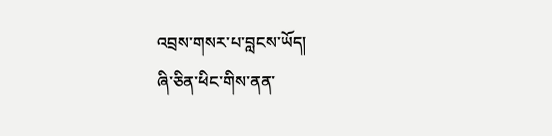འབྲས་གསར་པ་བླངས་ཡོད།
ཞི་ཅིན་ཕིང་གིས་ནན་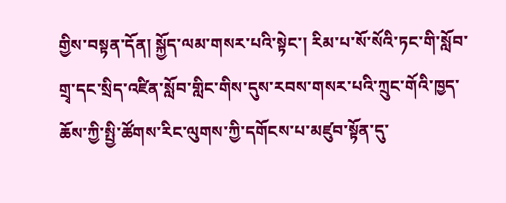གྱིས་བསྟན་དོན། སྐྱོད་ལམ་གསར་པའི་སྟེང་། རིམ་པ་སོ་སོའི་ཏང་གི་སློབ་གྲྭ་དང་སྲིད་འཛིན་སློབ་གླིང་གིས་དུས་རབས་གསར་པའི་ཀྲུང་གོའི་ཁྱད་ཆོས་ཀྱི་སྤྱི་ཚོགས་རིང་ལུགས་ཀྱི་དགོངས་པ་མཛུབ་སྟོན་དུ་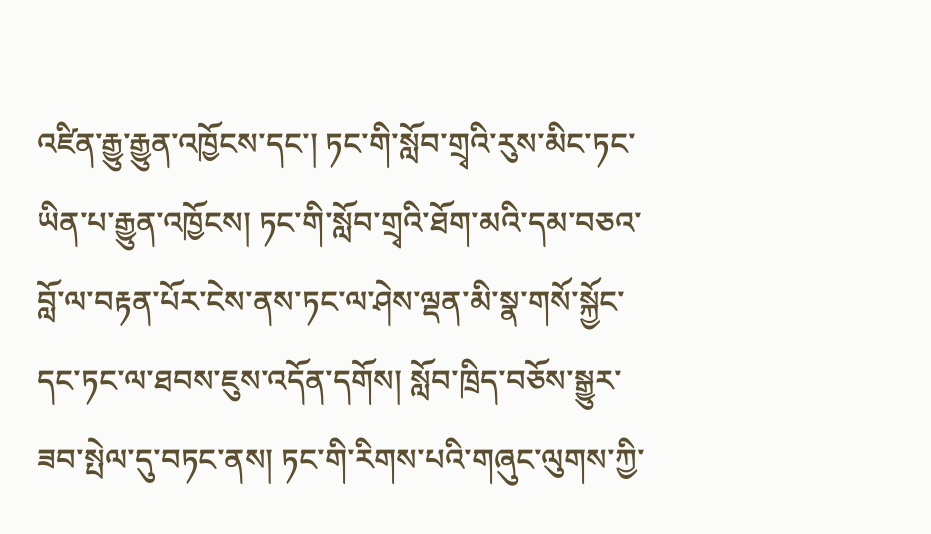འཛིན་རྒྱུ་རྒྱུན་འཁྱོངས་དང་། ཏང་གི་སློབ་གྲྭའི་རུས་མིང་ཏང་ཡིན་པ་རྒྱུན་འཁྱོངས། ཏང་གི་སློབ་གྲྭའི་ཐོག་མའི་དམ་བཅའ་བློ་ལ་བརྟན་པོར་ངེས་ནས་ཏང་ལ་ཤེས་ལྡན་མི་སྣ་གསོ་སྐྱོང་དང་ཏང་ལ་ཐབས་ཇུས་འདོན་དགོས། སློབ་ཁྲིད་བཅོས་སྒྱུར་ཟབ་སྤེལ་དུ་བཏང་ནས། ཏང་གི་རིགས་པའི་གཞུང་ལུགས་ཀྱི་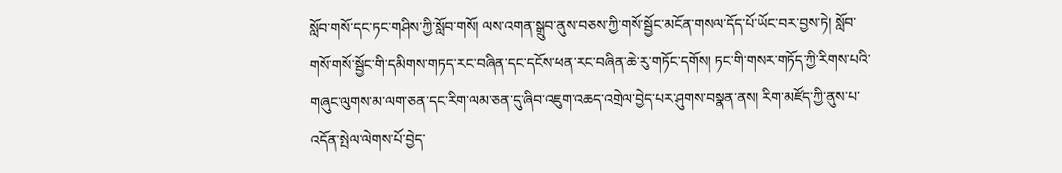སློབ་གསོ་དང་ཏང་གཤིས་ཀྱི་སློབ་གསོ། ལས་འགན་སྒྲུབ་ནུས་བཅས་ཀྱི་གསོ་སྦྱོང་མངོན་གསལ་དོད་པོ་ཡོང་བར་བྱས་ཏེ། སློབ་གསོ་གསོ་སྦྱོང་གི་དམིགས་གཏད་རང་བཞིན་དང་དངོས་ཕན་རང་བཞིན་ཆེ་རུ་གཏོང་དགོས། ཏང་གི་གསར་གཏོད་ཀྱི་རིགས་པའི་གཞུང་ལུགས་མ་ལག་ཅན་དང་རིག་ལམ་ཅན་དུ་ཞིབ་འཇུག་འཆད་འགྲེལ་བྱེད་པར་ཤུགས་བསྣན་ནས། རིག་མཛོད་ཀྱི་ནུས་པ་འདོན་སྤེལ་ལེགས་པོ་བྱེད་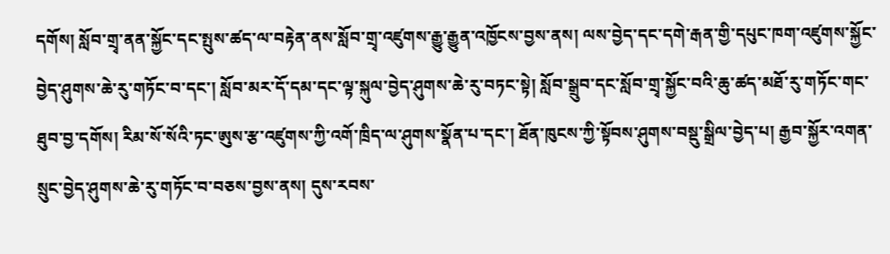དགོས། སློབ་གྲྭ་ནན་སྐྱོང་དང་སྤུས་ཚད་ལ་བརྟེན་ནས་སློབ་གྲྭ་འཛུགས་རྒྱུ་རྒྱུན་འཁྱོངས་བྱས་ནས། ལས་བྱེད་དང་དགེ་རྒན་གྱི་དཔུང་ཁག་འཛུགས་སྐྱོང་བྱེད་ཤུགས་ཆེ་རུ་གཏོང་བ་དང་། སློབ་མར་དོ་དམ་དང་ལྟ་སྐུལ་བྱེད་ཤུགས་ཆེ་རུ་བཏང་སྟེ། སློབ་སྒྲུབ་དང་སློབ་གྲྭ་སྐྱོང་བའི་ཆུ་ཚད་མཐོ་རུ་གཏོང་གང་ཐུབ་བྱ་དགོས། རིམ་སོ་སོའི་ཏང་ཨུས་རྩ་འཛུགས་ཀྱི་འགོ་ཁྲིད་ལ་ཤུགས་སྣོན་པ་དང་། ཐོན་ཁུངས་ཀྱི་སྟོབས་ཤུགས་བསྡུ་སྒྲིལ་བྱེད་པ། རྒྱབ་སྐྱོར་འགན་སྲུང་བྱེད་ཤུགས་ཆེ་རུ་གཏོང་བ་བཅས་བྱས་ནས། དུས་རབས་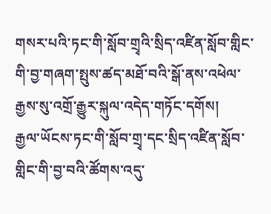གསར་པའི་ཏང་གི་སློབ་གྲྭའི་སྲིད་འཛིན་སློབ་གླིང་གི་བྱ་གཞག་སྤུས་ཚད་མཐོ་བའི་སྒོ་ནས་འཕེལ་རྒྱས་སུ་འགྲོ་རྒྱུར་སྐུལ་འདེད་གཏོང་དགོས།
རྒྱལ་ཡོངས་ཏང་གི་སློབ་གྲྭ་དང་སྲིད་འཛིན་སློབ་གླིང་གི་བྱ་བའི་ཚོགས་འདུ་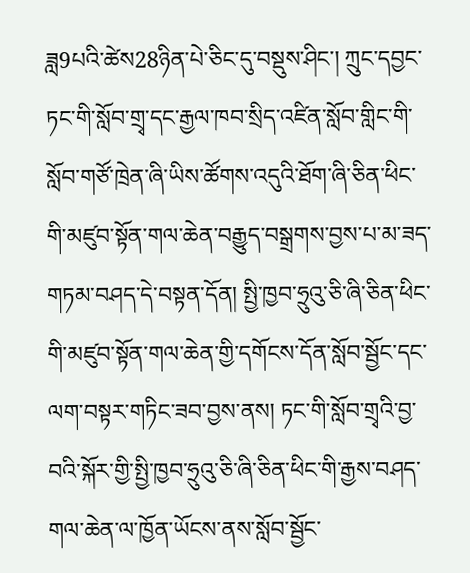ཟླ9པའི་ཚེས28ཉིན་པེ་ཅིང་དུ་བསྡུས་ཤིང་། ཀྲུང་དབྱང་ཏང་གི་སློབ་གྲྭ་དང་རྒྱལ་ཁབ་སྲིད་འཛིན་སློབ་གླིང་གི་སློབ་གཙོ་ཁྲེན་ཞི་ཡིས་ཚོགས་འདུའི་ཐོག་ཞི་ཅིན་ཕིང་གི་མཛུབ་སྟོན་གལ་ཆེན་བརྒྱུད་བསྒྲགས་བྱས་པ་མ་ཟད་གཏམ་བཤད་དེ་བསྟན་དོན། སྤྱི་ཁྱབ་ཧྲུའུ་ཅི་ཞི་ཅིན་ཕིང་གི་མཛུབ་སྟོན་གལ་ཆེན་གྱི་དགོངས་དོན་སློབ་སྦྱོང་དང་ལག་བསྟར་གཏིང་ཟབ་བྱས་ནས། ཏང་གི་སློབ་གྲྭའི་བྱ་བའི་སྐོར་གྱི་སྤྱི་ཁྱབ་ཧྲུའུ་ཅི་ཞི་ཅིན་ཕིང་གི་རྒྱས་བཤད་གལ་ཆེན་ལ་ཁྱོན་ཡོངས་ནས་སློབ་སྦྱོང་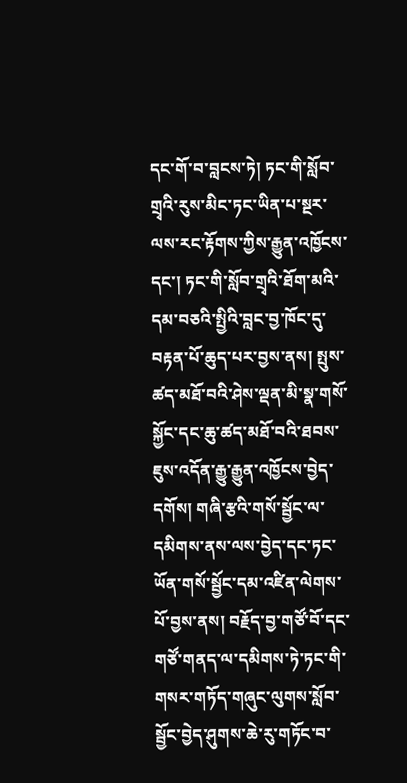དང་གོ་བ་བླངས་ཏེ། ཏང་གི་སློབ་གྲྭའི་རུས་མིང་ཏང་ཡིན་པ་སྔར་ལས་རང་རྟོགས་ཀྱིས་རྒྱུན་འཁྱོངས་དང་། ཏང་གི་སློབ་གྲྭའི་ཐོག་མའི་དམ་བཅའི་སྤྱིའི་བླང་བྱ་ཁོང་དུ་བརྟན་པོ་ཆུད་པར་བྱས་ནས། སྤུས་ཚད་མཐོ་བའི་ཤེས་ལྡན་མི་སྣ་གསོ་སྐྱོང་དང་ཆུ་ཚད་མཐོ་བའི་ཐབས་ཇུས་འདོན་རྒྱུ་རྒྱུན་འཁྱོངས་བྱེད་དགོས། གཞི་རྩའི་གསོ་སྦྱོང་ལ་དམིགས་ནས་ལས་བྱེད་དང་ཏང་ཡོན་གསོ་སྦྱོང་དམ་འཛིན་ལེགས་པོ་བྱས་ནས། བརྗོད་བྱ་གཙོ་བོ་དང་གཙོ་གནད་ལ་དམིགས་ཏེ་ཏང་གི་གསར་གཏོད་གཞུང་ལུགས་སློབ་སྦྱོང་བྱེད་ཤུགས་ཆེ་རུ་གཏོང་བ་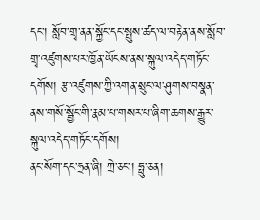དང་། སློབ་གྲྭ་ནན་སྐྱོང་དང་སྤུས་ཚད་ལ་བརྟེན་ནས་སློབ་གྲྭ་འཛུགས་པར་ཁྱོན་ཡོངས་ནས་སྐུལ་འདེད་གཏོང་དགོས། རྩ་འཛུགས་ཀྱི་འགན་སྲུང་ལ་ཤུགས་བསྣན་ནས་གསོ་སྦྱོང་གི་རྣམ་པ་གསར་པ་ཞིག་ཆགས་རྒྱུར་སྐུལ་འདེད་གཏོང་དགོས།
ནང་སོག་དང་ཧྲན་ཞི། ཀྲེ་ཅང་། ཧྥུ་ཅན།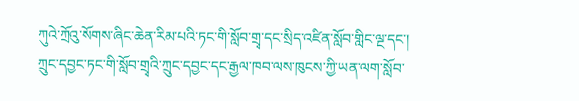ཀུའེ་ཀྲོའུ་སོགས་ཞིང་ཆེན་རིམ་པའི་ཏང་གི་སློབ་གྲྭ་དང་སྲིད་འཛིན་སློབ་གླིང་ལྔ་དང་། ཀྲུང་དབྱང་ཏང་གི་སློབ་གྲྭའི་ཀྲུང་དབྱང་དང་རྒྱལ་ཁབ་ལས་ཁུངས་ཀྱི་ཡན་ལག་སློབ་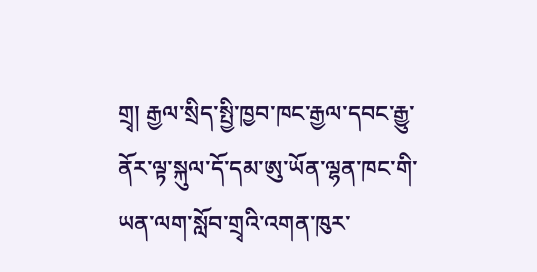གྲྭ། རྒྱལ་སྲིད་སྤྱི་ཁྱབ་ཁང་རྒྱལ་དབང་རྒྱུ་ནོར་ལྟ་སྐུལ་དོ་དམ་ཨུ་ཡོན་ལྷན་ཁང་གི་ཡན་ལག་སློབ་གྲྭའི་འགན་ཁུར་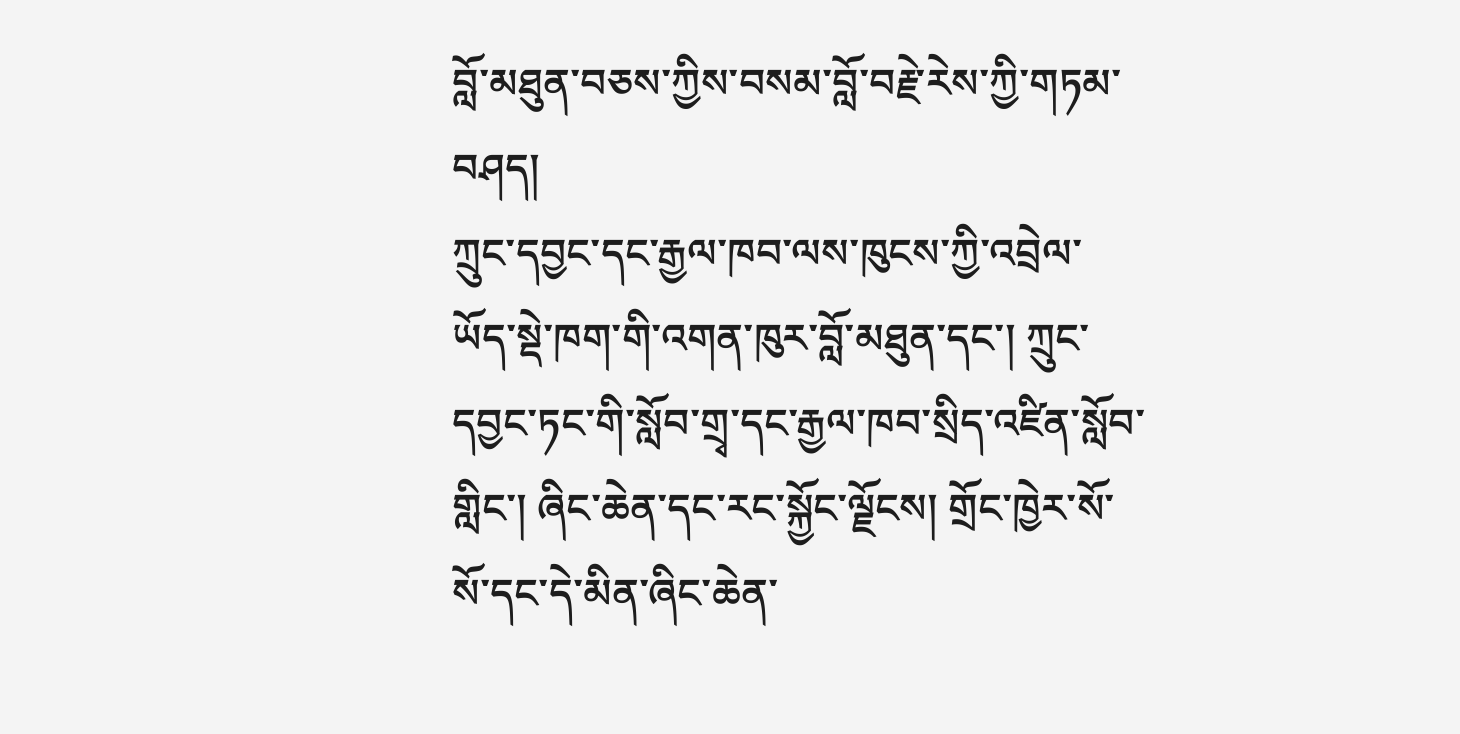བློ་མཐུན་བཅས་ཀྱིས་བསམ་བློ་བརྗེ་རེས་ཀྱི་གཏམ་བཤད།
ཀྲུང་དབྱང་དང་རྒྱལ་ཁབ་ལས་ཁུངས་ཀྱི་འབྲེལ་ཡོད་སྡེ་ཁག་གི་འགན་ཁུར་བློ་མཐུན་དང་། ཀྲུང་དབྱང་ཏང་གི་སློབ་གྲྭ་དང་རྒྱལ་ཁབ་སྲིད་འཛིན་སློབ་གླིང་། ཞིང་ཆེན་དང་རང་སྐྱོང་ལྗོངས། གྲོང་ཁྱེར་སོ་སོ་དང་དེ་མིན་ཞིང་ཆེན་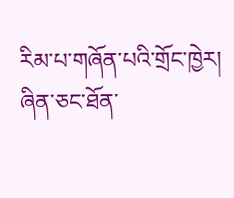རིམ་པ་གཞོན་པའི་གྲོང་ཁྱེར། ཞིན་ཅང་ཐོན་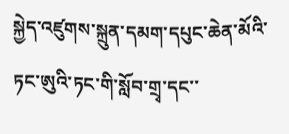སྐྱེད་འཛུགས་སྐྲུན་དམག་དཔུང་ཆེན་མོའི་ཏང་ཨུའི་ཏང་གི་སློབ་གྲྭ་དང་་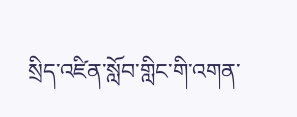སྲིད་འཛིན་སློབ་གླིང་གི་འགན་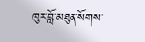ཁུར་བློ་མཐུན་སོགས་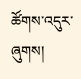ཚོགས་འདུར་ཞུགས།